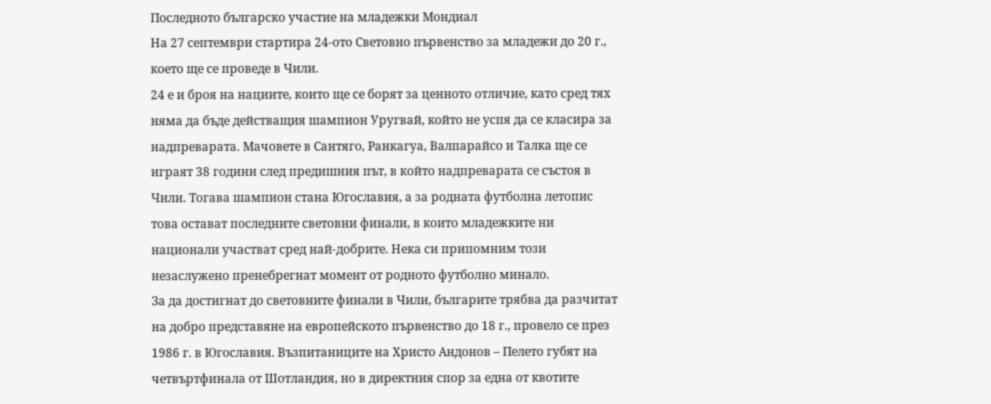Последното българско участие на младежки Мондиал
На 27 септември стартира 24-ото Световно първенство за младежи до 20 г., което ще се проведе в Чили.
24 е и броя на нациите, които ще се борят за ценното отличие, като сред тях няма да бъде действащия шампион Уругвай, който не успя да се класира за надпреварата. Мачовете в Сантяго, Ранкагуа, Валпарайсо и Талка ще се играят 38 години след предишния път, в който надпреварата се състоя в Чили. Тогава шампион стана Югославия, а за родната футболна летопис това остават последните световни финали, в които младежките ни национали участват сред най-добрите. Нека си припомним този незаслужено пренебрегнат момент от родното футболно минало.
За да достигнат до световните финали в Чили, българите трябва да разчитат на добро представяне на европейското първенство до 18 г., провело се през 1986 г. в Югославия. Възпитаниците на Христо Андонов – Пелето губят на четвъртфинала от Шотландия, но в директния спор за една от квотите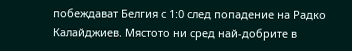побеждават Белгия с 1:0 след попадение на Радко Калайджиев. Мястото ни сред най-добрите в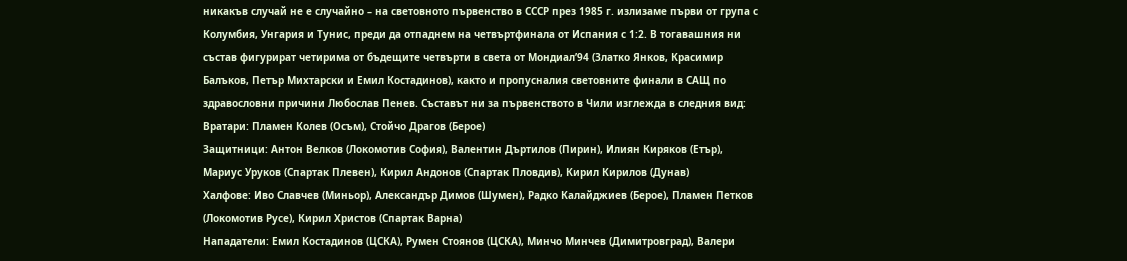никакъв случай не е случайно – на световното първенство в СССР през 1985 г. излизаме първи от група с Колумбия, Унгария и Тунис, преди да отпаднем на четвъртфинала от Испания с 1:2. В тогавашния ни състав фигурират четирима от бъдещите четвърти в света от Мондиал’94 (Златко Янков, Красимир Балъков, Петър Михтарски и Емил Костадинов), както и пропусналия световните финали в САЩ по здравословни причини Любослав Пенев. Съставът ни за първенството в Чили изглежда в следния вид:
Вратари: Пламен Колев (Осъм), Стойчо Драгов (Берое)
Защитници: Антон Велков (Локомотив София), Валентин Дъртилов (Пирин), Илиян Киряков (Етър), Мариус Уруков (Спартак Плевен), Кирил Андонов (Спартак Пловдив), Кирил Кирилов (Дунав)
Халфове: Иво Славчев (Миньор), Александър Димов (Шумен), Радко Калайджиев (Берое), Пламен Петков (Локомотив Русе), Кирил Христов (Спартак Варна)
Нападатели: Емил Костадинов (ЦСКА), Румен Стоянов (ЦСКА), Минчо Минчев (Димитровград), Валери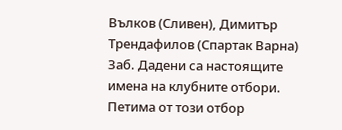Вълков (Сливен), Димитър Трендафилов (Спартак Варна)
Заб. Дадени са настоящите имена на клубните отбори.
Петима от този отбор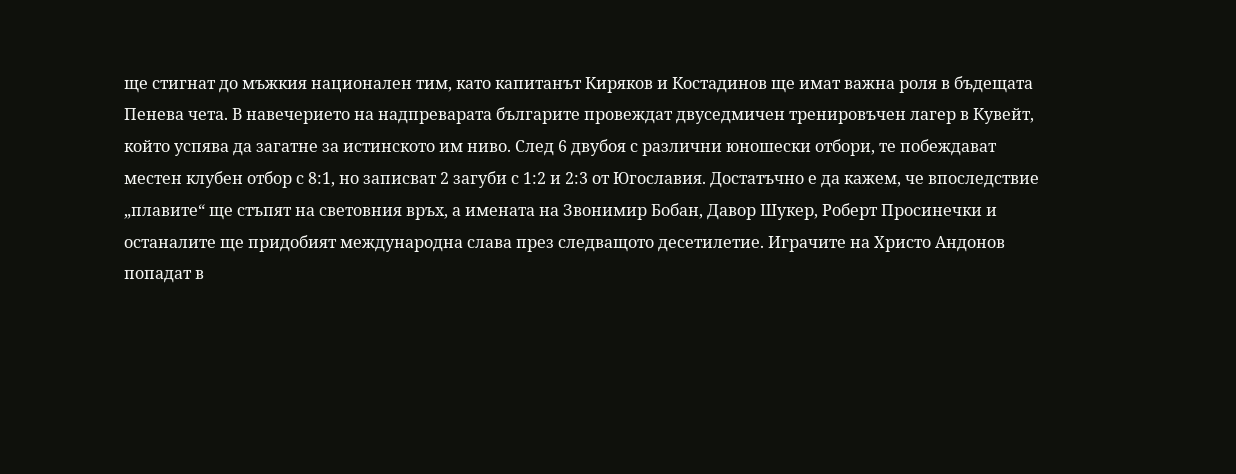ще стигнат до мъжкия национален тим, като капитанът Киряков и Костадинов ще имат важна роля в бъдещата Пенева чета. В навечерието на надпреварата българите провеждат двуседмичен тренировъчен лагер в Кувейт, който успява да загатне за истинското им ниво. След 6 двубоя с различни юношески отбори, те побеждават местен клубен отбор с 8:1, но записват 2 загуби с 1:2 и 2:3 от Югославия. Достатъчно е да кажем, че впоследствие „плавите“ ще стъпят на световния връх, а имената на Звонимир Бобан, Давор Шукер, Роберт Просинечки и останалите ще придобият международна слава през следващото десетилетие. Играчите на Христо Андонов попадат в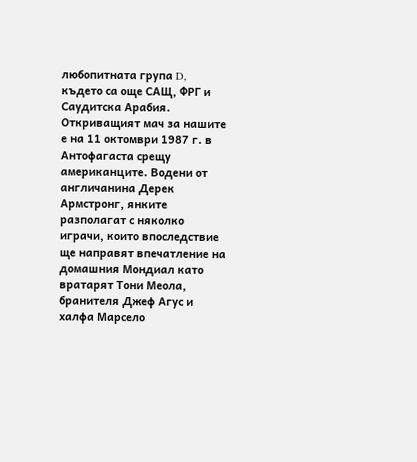любопитната група D, където са още САЩ, ФРГ и Саудитска Арабия. Откриващият мач за нашите е на 11 октомври 1987 г. в Антофагаста срещу американците. Водени от англичанина Дерек Армстронг, янките разполагат с няколко играчи, които впоследствие ще направят впечатление на домашния Мондиал като вратарят Тони Меола, бранителя Джеф Агус и халфа Марсело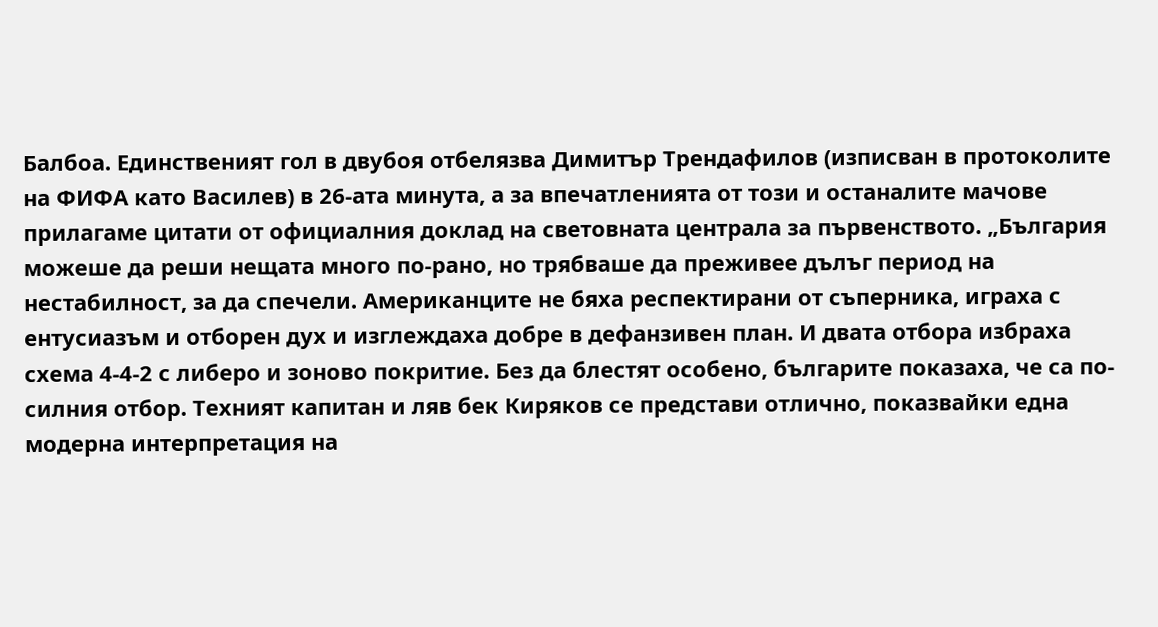Балбоа. Единственият гол в двубоя отбелязва Димитър Трендафилов (изписван в протоколите на ФИФА като Василев) в 26-ата минута, а за впечатленията от този и останалите мачове прилагаме цитати от официалния доклад на световната централа за първенството. „България можеше да реши нещата много по-рано, но трябваше да преживее дълъг период на нестабилност, за да спечели. Американците не бяха респектирани от съперника, играха с ентусиазъм и отборен дух и изглеждаха добре в дефанзивен план. И двата отбора избраха схема 4-4-2 с либеро и зоново покритие. Без да блестят особено, българите показаха, че са по-силния отбор. Техният капитан и ляв бек Киряков се представи отлично, показвайки една модерна интерпретация на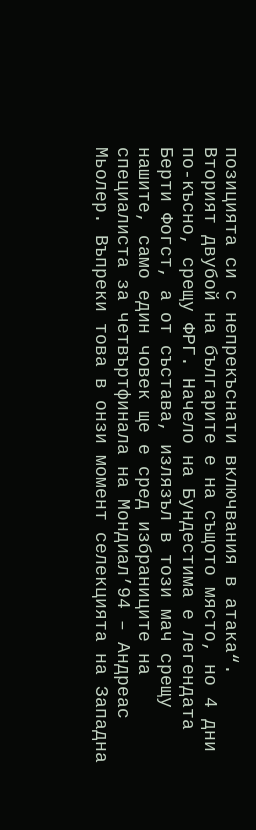позицията си с непрекъснати включвания в атака“.
Вторият двубой на българите е на същото място, но 4 дни по-късно, срещу ФРГ. Начело на Бундестима е легендата Берти Фогст, а от състава, излязъл в този мач срещу нашите, само един човек ще е сред избраниците на специалиста за четвъртфинала на Мондиал’94 – Андреас Мьолер. Въпреки това в онзи момент селекцията на Западна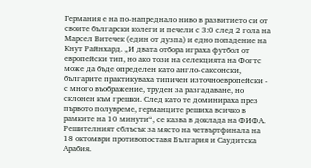Германия е на по-напреднало ниво в развитието си от своите български колеги и печели с 3:0 след 2 гола на Марсел Витечек (един от дузпа) и едно попадение на Кнут Райнхард. „И двата отбора играха футбол от европейски тип, но ако този на селекцията на Фогтс може да бъде определен като англо-саксонски, българите практикуваха типичен източноевропейски - с много въображение, труден за разгадаване, но склонен към грешки. След като те доминираха през първото полувреме, германците решиха всичко в рамките на 10 минути“, се казва в доклада на ФИФА.
Решителният сблъсък за място на четвъртфинала на 18 октомври противопоставя България и Саудитска Арабия.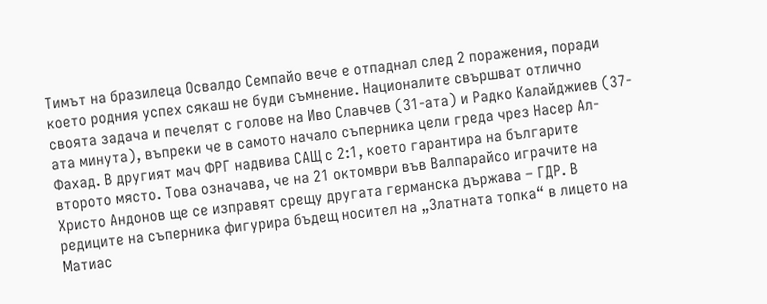Тимът на бразилеца Освалдо Семпайо вече е отпаднал след 2 поражения, поради което родния успех сякаш не буди съмнение. Националите свършват отлично своята задача и печелят с голове на Иво Славчев (31-ата) и Радко Калайджиев (37-ата минута), въпреки че в самото начало съперника цели греда чрез Насер Ал-Фахад. В другият мач ФРГ надвива САЩ с 2:1, което гарантира на българите второто място. Това означава, че на 21 октомври във Валпарайсо играчите на Христо Андонов ще се изправят срещу другата германска държава – ГДР. В редиците на съперника фигурира бъдещ носител на „Златната топка“ в лицето на Матиас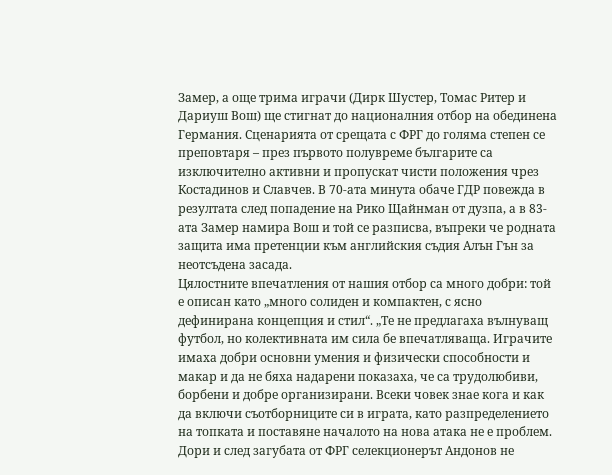Замер, а още трима играчи (Дирк Шустер, Томас Ритер и Дариуш Вош) ще стигнат до националния отбор на обединена Германия. Сценарията от срещата с ФРГ до голяма степен се преповтаря – през първото полувреме българите са изключително активни и пропускат чисти положения чрез Костадинов и Славчев. В 70-ата минута обаче ГДР повежда в резултата след попадение на Рико Щайнман от дузпа, а в 83-ата Замер намира Вош и той се разписва, въпреки че родната защита има претенции към английския съдия Алън Гън за неотсъдена засада.
Цялостните впечатления от нашия отбор са много добри: той е описан като „много солиден и компактен, с ясно дефинирана концепция и стил“. „Те не предлагаха вълнуващ футбол, но колективната им сила бе впечатляваща. Играчите имаха добри основни умения и физически способности и макар и да не бяха надарени показаха, че са трудолюбиви, борбени и добре организирани. Всеки човек знае кога и как да включи съотборниците си в играта, като разпределението на топката и поставяне началото на нова атака не е проблем. Дори и след загубата от ФРГ селекционерът Андонов не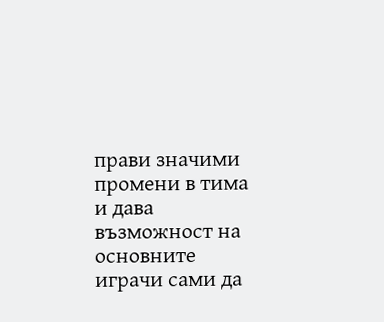прави значими промени в тима и дава възможност на основните играчи сами да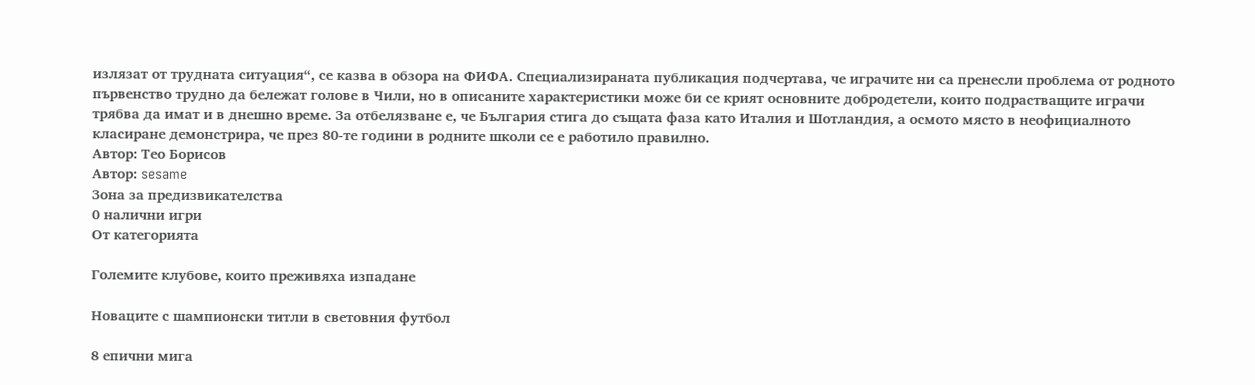излязат от трудната ситуация“, се казва в обзора на ФИФА. Специализираната публикация подчертава, че играчите ни са пренесли проблема от родното първенство трудно да бележат голове в Чили, но в описаните характеристики може би се крият основните добродетели, които подрастващите играчи трябва да имат и в днешно време. За отбелязване е, че България стига до същата фаза като Италия и Шотландия, а осмото място в неофициалното класиране демонстрира, че през 80-те години в родните школи се е работило правилно.
Автор: Тео Борисов
Автор: sesame
Зона за предизвикателства
0 налични игри
От категорията

Големите клубове, които преживяха изпадане

Новаците с шампионски титли в световния футбол

8 епични мига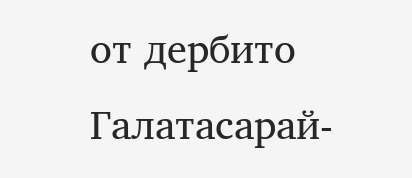от дербито Галатасарай-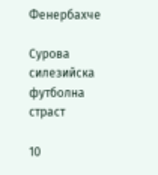Фенербахче

Сурова силезийска футболна страст

10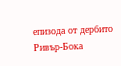епизода от дербито Ривър-Бока